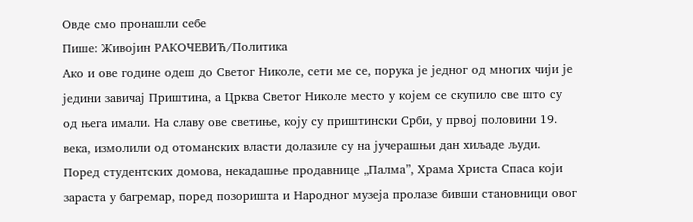Овде смо пронашли себе
Пише: Живојин РАКОЧЕВИЋ/Политика
Ако и ове године одеш до Светог Николе, сети ме се, порука је једног од многих чији је једини завичај Приштина, а Црква Светог Николе место у којем се скупило све што су од њега имали. На славу ове светиње, коју су приштински Срби, у првој половини 19. века, измолили од отоманских власти долазиле су на јучерашњи дан хиљаде људи. Поред студентских домова, некадашње продавнице „Палма”, Храма Христа Спаса који зараста у багремар, поред позоришта и Народног музеја пролазе бивши становници овог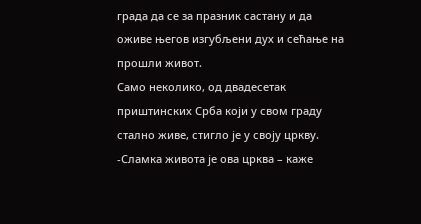града да се за празник састану и да оживе његов изгубљени дух и сећање на прошли живот.
Само неколико, од двадесетак приштинских Срба који у свом граду стално живе, стигло је у своју цркву.
-Сламка живота је ова црква – каже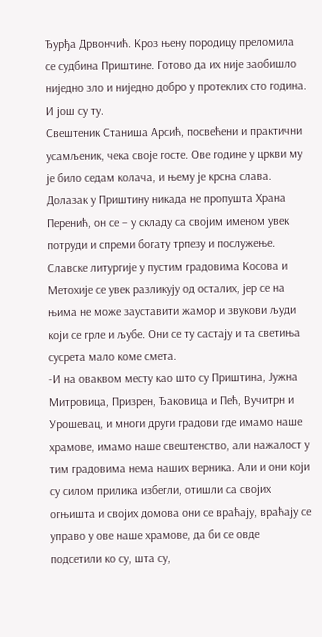Ђурђа Дрвончић. Кроз њену породицу преломила се судбина Приштине. Готово да их није заобишло ниједно зло и ниједно добро у протеклих сто година. И још су ту.
Свештеник Станиша Арсић, посвећени и практични усамљеник, чека своје госте. Ове године у цркви му је било седам колача, и њему је крсна слава. Долазак у Приштину никада не пропушта Храна Перенић, он се – у складу са својим именом увек потруди и спреми богату трпезу и послужење.
Славске литургије у пустим градовима Косова и Метохије се увек разликују од осталих, јер се на њима не може зауставити жамор и звукови људи који се грле и љубе. Они се ту састају и та светиња сусрета мало коме смета.
-И на оваквом месту као што су Приштина, Јужна Митровица, Призрен, Ђаковица и Пећ, Вучитрн и Урошевац, и многи други градови где имамо наше храмове, имамо наше свештенство, али нажалост у тим градовима нема наших верника. Али и они који су силом прилика избегли, отишли са својих огњишта и својих домова они се враћају, враћају се управо у ове наше храмове, да би се овде подсетили ко су, шта су,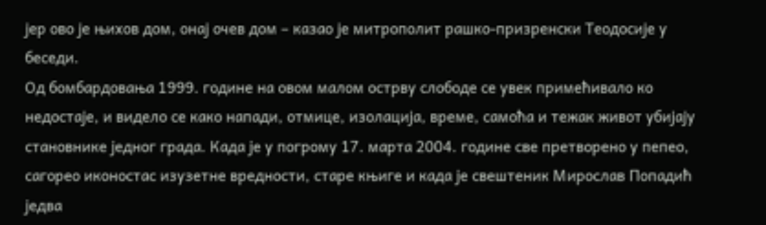јер ово је њихов дом, онај очев дом – казао је митрополит рашко-призренски Теодосије у беседи.
Од бомбардовања 1999. године на овом малом острву слободе се увек примећивало ко недостаје, и видело се како напади, отмице, изолација, време, самоћа и тежак живот убијају становнике једног града. Када је у погрому 17. марта 2004. године све претворено у пепео, сагорео иконостас изузетне вредности, старе књиге и када је свештеник Мирослав Попадић једва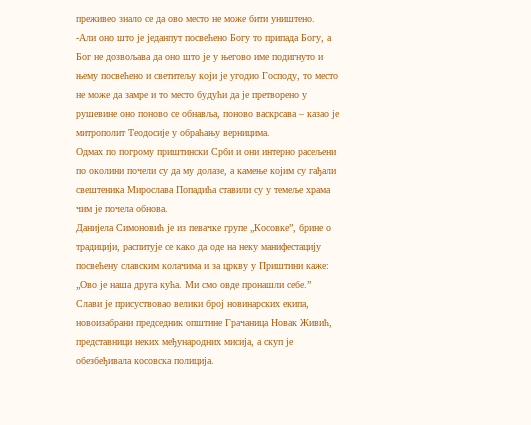преживео знало се да ово место не може бити уништено.
-Али оно што је једанпут посвећено Богу то припада Богу, а Бог не дозвољава да оно што је у његово име подигнуто и њему посвећено и светитељу који је угодио Господу, то место не може да замре и то место будући да је претворено у рушевине оно поново се обнавља, поново васкрсава – казао је митрополит Теодосије у обраћању верницима.
Одмах по погрому приштински Срби и они интерно расељени по околини почели су да му долазе, а камење којим су гађали свештеника Мирослава Попадића ставили су у темеље храма чим је почела обнова.
Данијела Симоновић је из певачке групе „Косовке”, брине о традицији, распитује се како да оде на неку манифестацију посвећену славским колачима и за цркву у Приштини каже: „Ово је наша друга кућа. Ми смо овде пронашли себе.”
Слави је присуствовао велики број новинарских екипа, новоизабрани председник општине Грачаница Новак Живић, представници неких међународних мисија, а скуп је обезбеђивала косовска полиција.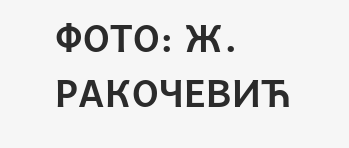ФОТО: Ж. РАКОЧЕВИЋ